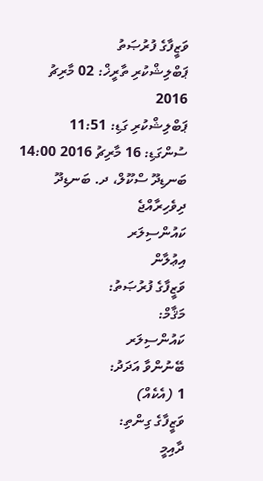ވަޒީފާގެ ފުރުޞަތު
ޕަބްލިޝްކުރި ތާރީޚް: 02 މާރިޗު 2016
ޕަބްލިޝްކުރި ގަޑި: 11:51
ސުންގަޑި: 16 މާރިޗު 2016 14:00
ބަނޑިދޫ ސްކޫލް، ދ. ބަނޑިދޫ
ދިވެހިރާއްޖެ
ކައުންސިލަރ
އިޢުލާން
ވަޒީފާގެ ފުރުޞަތު:
މަޤާމް:
ކައުންސިލަރ
ބޭނުންވާ އަދަދު:
1 (އެކެއް)
ވަޒީފާގެ ގިންތި:
ދާއިމީ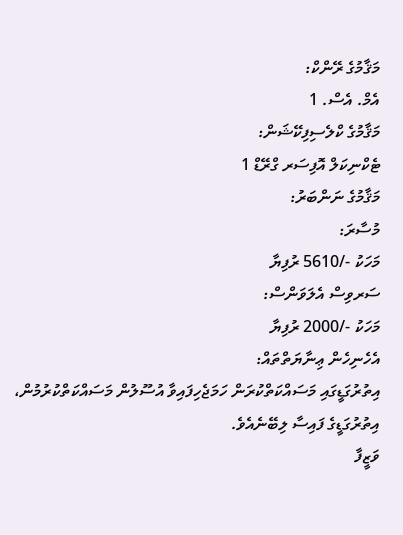މަޤާމުގެ ރޭންކް:
އެމް. އެސް. 1
މަޤާމުގެ ކްލެސިފިކޭޝަން:
ޓެކްނިކަލް އޮފިސަރ ގްރޭޑް 1
މަޤާމުގެ ނަންބަރު:
މުސާރަ:
މަހަކު -/5610 ރުފިޔާ
ސަރވިސް އެލަވަންސް:
މަހަކު -/2000 ރުފިޔާ
އެހެނިހެން ޢިނާޔަތްތައް:
އިތުރުގަޑީގައި މަސައްކަތްކުރަން ހަމަޖެހިފައިވާ އުސޫލުން މަސައްކަތްކުރުމުން، އިތުރުގަޑީގެ ފައިސާ ލިބޭނެއެވެ.
ވަޒީފާ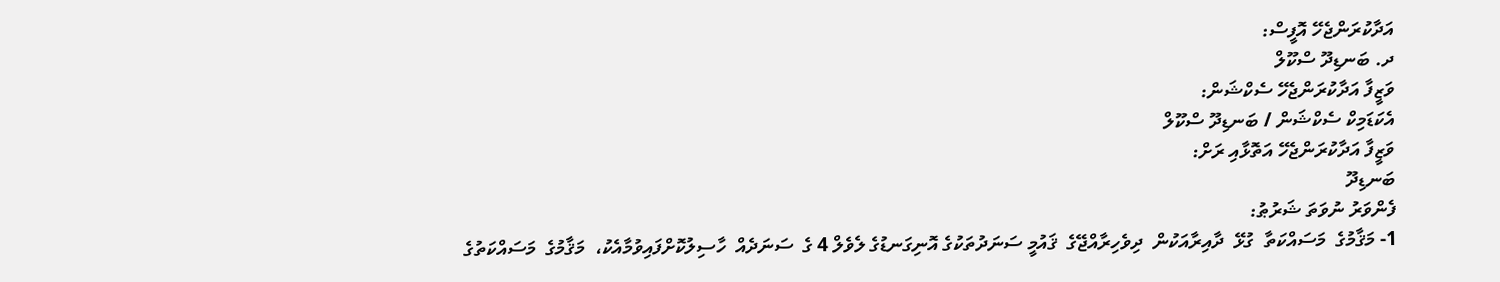އަދާކުރަންޖެހޭ އޮފީސް:
ދ. ބަނޑިދޫ ސްކޫލް
ވަޒީފާ އަދާކުރަންޖެހޭ ސެކްޝަން:
އެކަޑަމިކް ސެކްޝަން / ބަނޑިދޫ ސްކޫލް
ވަޒީފާ އަދާކުރަންޖެހޭ އަތޮޅާއި ރަށް:
ބަނޑިދޫ
ފެންވަރު ނުވަތަ ޝަރުޠު:
1- މަޤާމުގެ  މަސައްކަތާ  ގުޅޭ  ދާއިރާއަކުން  ދިވެހިރާއްޖޭގެ  ޤައުމީ ސަނަދުތަކުގެ އޮނިގަނޑުގެ ލެވެލް 4 ގެ  ސަނަދެއް  ހާސިލުކޮށްފައިވުމާއެކު،  މަޤާމުގެ  މަސައްކަތުގެ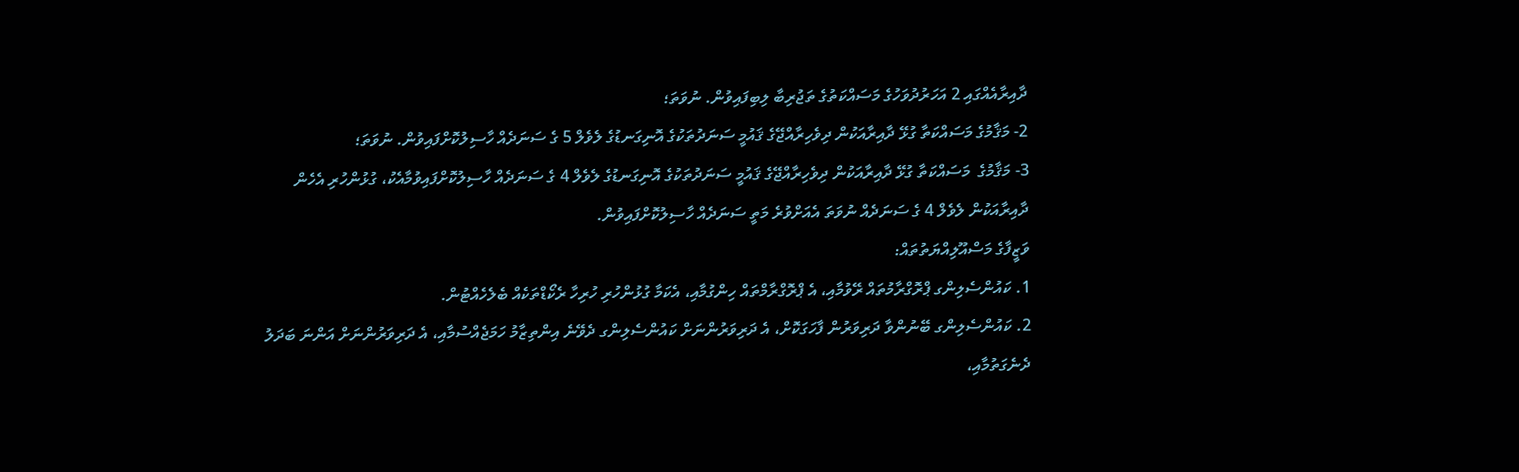ދާއިރާއެއްގައި 2 އަހަރުދުވަހުގެ މަސައްކަތުގެ ތަޖުރިބާ ލިބިފައިވުން. ނުވަތަ؛
2- މަޤާމުގެ މަސައްކަތާ ގުޅޭ ދާއިރާއަކުން ދިވެހިރާއްޖޭގެ ޤައުމީ ސަނަދުތަކުގެ އޮނިގަނޑުގެ ލެވެލް 5 ގެ ސަނަދެއް ހާސިލުކޮށްފައިވުން. ނުވަތަ؛
3- މަޤާމުގެ  މަސައްކަތާ ގުޅޭ ދާއިރާއަކުން ދިވެހިރާއްޖޭގެ ޤައުމީ ސަނަދުތަކުގެ އޮނިގަނޑުގެ ލެވެލް 4 ގެ ސަނަދެއް ހާސިލުކޮށްފައިވުމާއެކު، ގުޅުންހުރި އެހެން ދާއިރާއަކުން ލެވެލް 4 ގެ ސަނަދެއް ނުވަތަ އެއަށްވުރެ މަތީ ސަނަދެއް ހާސިލުކޮށްފައިވުން.
ވަޒީފާގެ މަސްއޫލިއްޔަތުތައް:
1. ކައުންސެލިންގ ޕްރޮގްރާމުތައް ރޭވުމާއި، އެ ޕްރޮގްރާމްތައް ހިންގުމާއި، އެކަމާ ގުޅުންހުރި ހުރިހާ ރެކޯޑްތަކެއް ބެލެހެއްޓުން.
2. ކައުންސެލިންގ ބޭނުންވާ ދަރިވަރުން ފާހަގަކޮށް، އެ ދަރިވަރުންނަށް ކައުންސެލިންގ ދެވޭނެ އިންތިޒާމު ހަމަޖެއްސުމާއި، އެ ދަރިވަރުންނަށް އަންނަ ބަދަލު ދެނެގަތުމާއި،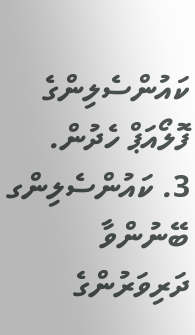ކައުންސެލިންގެ ފޮލޯއަޕް ހެދުން.
3. ކައުންސެލިންގ ބޭނުންވާ ދަރިވަރުންގެ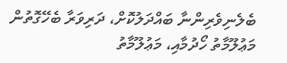ބެލެނިވެރިންނާ ބައްދަލުކޮށް، ދަރިވަރާ ބެހޭގޮތުން މަޢުލޫމާތު ހޯދުމާއި، މަޢުލޫމާތު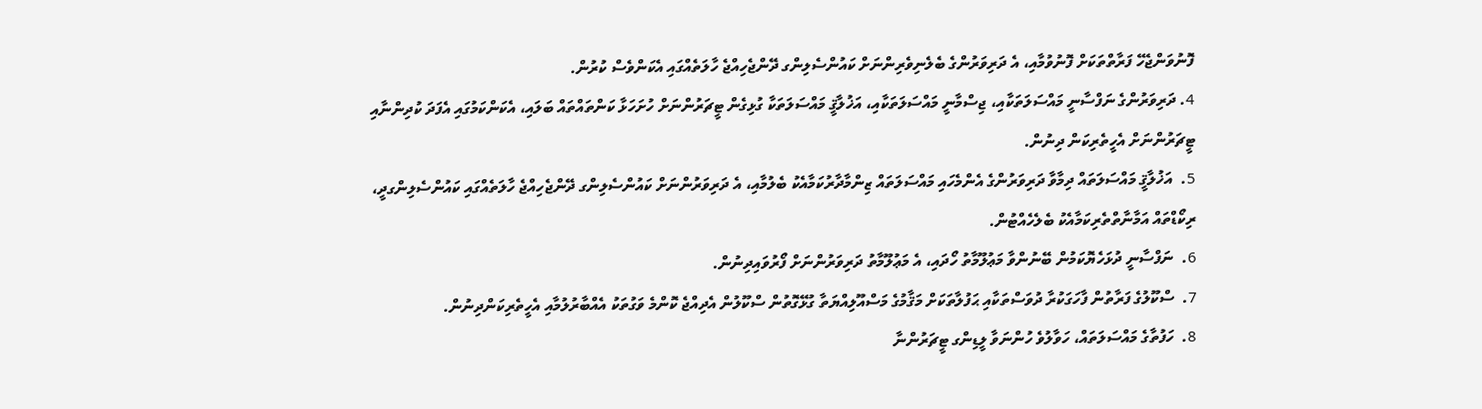ފޮނުވަންޖެހޭ ފަރާތްތަކަށް ފޮނުވުމާއި، އެ ދަރިވަރުންގެ ބެލެނިވެރިންނަށް ކައުންސެލިންގ ދޭންޖެހިއްޖެ ހާލަތެއްގައި އެކަންވެސް ކުރުން.
4. ދަރިވަރުންގެ ނަފްސާނީ މައްސަލަތަކާއި، ޖިސްމާނީ މައްސަލަތަކާއި، އަޚުލާޤީ މައްސަލަތަކާ ގުޅިގެން ޓީޗަރުންނަށް ހުށަހަޅާ ކަންތައްތައް ބަލައި، އެކަންކަމުގައި އެފަދަ ކުދިންނާއި ޓީޗަރުންނަށް އެހީތެރިކަން ދިނުން.
5.  އަޚުލާޤީ މައްސަލަތައް ދިމާވާ ދަރިވަރުންގެ އެންމެހައި މައްސަލަތައް ޒިންމާދާރުކަމާއެކު ބެލުމާއި، އެ ދަރިވަރުންނަށް ކައުންސެލިންގ ދޭންޖެހިއްޖެ ހާލަތެއްގައި ކައުންސެލިންގދީ، ރިކޯޑްތައް އަމާނާތްތެރިކަމާއެކު ބެލެހެއްޓުން.
6.  ނަފްސާނީ ދުޅަހެޔޮކަމުން ބޭނުންވާ މަޢުލޫމާތު ހޯދައި، އެ މަޢުލޫމާތު ދަރިވަރުންނަށް ފޯރުވައިދިނުން.
7.  ސްކޫލުގެ ފަރާތުން ފާހަގަކުރާ ދުވަސްތަކާއި ޙަފުލާތަކަށް މަޤާމުގެ މަސްއޫލިއްޔަތާ ގުޅޭގޮތުން ސްކޫލުން އެދިއްޖެ ކޮންމެ ވަގުތަކު އެއްބާރުލުމާއި އެހީތެރިކަންދިނުން.
8.  ހަފުތާގެ މައްސަލަތައް، ހަވާލުވެ ހުންނަވާ ލީޑިންގ ޓީޗަރުންނާ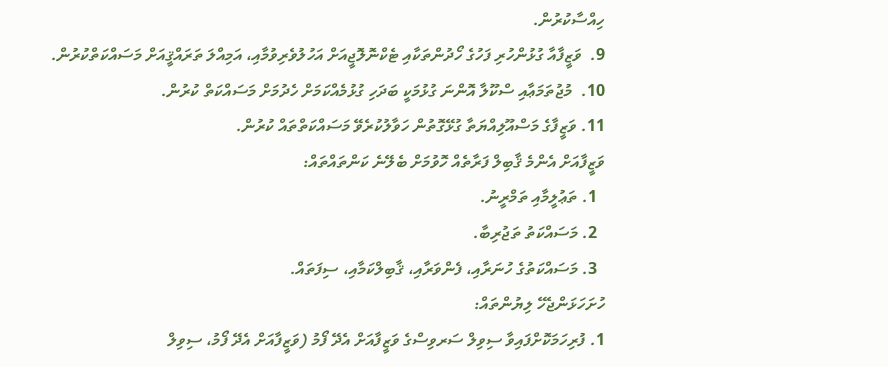ހިއްސާކުރުން.
9.  ވަޒީފާއާ ގުޅުންހުރި ފަހުގެ ހޯދުންތަކާއި ޓެކްނޮލޮޖީއަށް އަހުލުވެރިވުމާއި، އަމިއްލަ ތަރައްޤީއަށް މަސައްކަތްކުރުން.
10.  މުޖުތަމަޢާއި ސްކޫލާ އޮންނަ ގުޅުމަކީ ބަދަހި ގުޅުމެއްކަމަށް ހެދުމަށް މަސައްކަތް ކުރުން.
11. ވަޒީފާގެ މަސްއޫލިއްޔަތާ ގުޅޭގޮތުން ހަވާލުކުރެވޭ މަސައްކަތްތައް ކުރުން.
ވަޒީފާއަށް އެންމެ ޤާބިލް ފަރާތެއް ހޮވުމަށް ބެލޭނެ ކަންތައްތައް:
  1. ތަޢުލީމާއި ތަމްރީނު.
  2. މަސައްކަތު ތަޖުރިބާ.
  3. މަސައްކަތުގެ ހުނަރާއި، ފެންވަރާއި، ޤާބިލްކަމާއި، ސިފަތައް.
ހުށަހަޅަންޖެހޭ ލިޔުންތައް:
1. ފުރިހަމަކޮށްފައިވާ ސިވިލް ސަރވިސްގެ ވަޒީފާއަށް އެދޭ ފޯމު (ވަޒީފާއަށް އެދޭ ފޯމު، ސިވިލް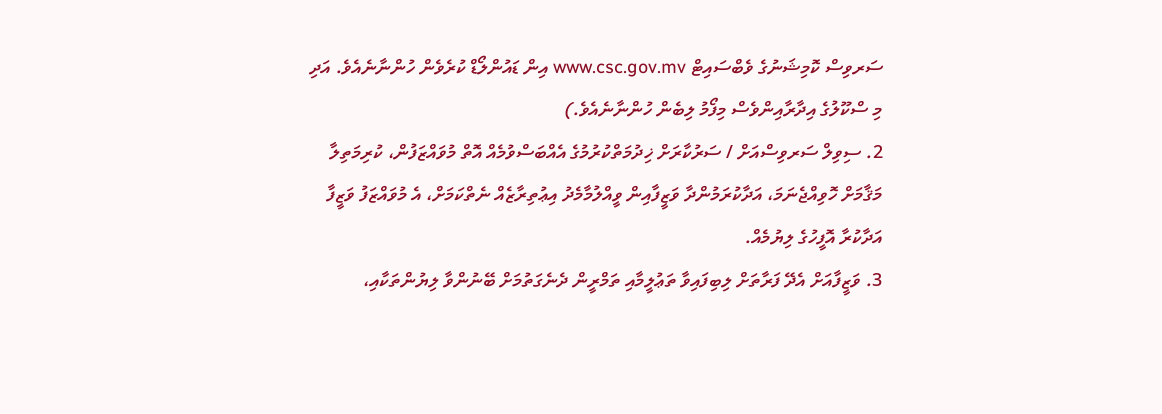ސަރވިސް ކޮމިޝަނުގެ ވެބްސައިޓް www.csc.gov.mv އިން ޑައުންލޯޑް ކުރެވެން ހުންނާނެއެވެ. އަދި މި ސްކޫލުގެ އިދާރާއިންވެސް މިފޯމު ލިބެން ހުންނާނެއެވެ.)
2. ސިވިލް ސަރވިސްއަށް / ސަރުކާރަށް ޚިދުމަތްކުރުމުގެ އެއްބަސްވުމެއް އޮތް މުވައްޒަފުން، ކުރިމަތިލާ މަޤާމަށް ހޮވިއްޖެނަމަ، އަދާކުރަމުންދާ ވަޒީފާއިން ވީއްލުމާމެދު އިޢުތިރާޒެއް ނެތްކަމަށް، އެ މުވައްޒަފު ވަޒީފާ އަދާކުރާ އޮފީހުގެ ލިޔުމެއް.
3. ވަޒީފާއަށް އެދޭ ފަރާތަށް ލިބިފައިވާ ތަޢުލީމާއި ތަމްރީން ދެނެގަތުމަށް ބޭނުންވާ ލިޔުންތަކާއި،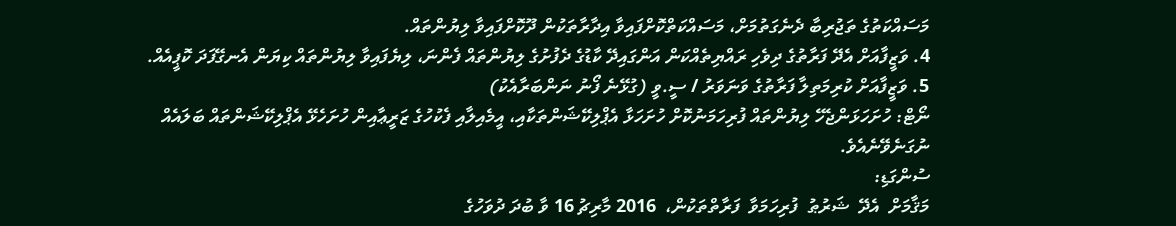މަސައްކަތުގެ ތަޖުރިބާ ދެނެގަތުމަށް، މަސައްކަތްކޮށްފައިވާ އިދާރާތަކުން ދޫކޮށްފައިވާ ލިޔުންތައް.
4. ވަޒީފާއަށް އެދޭ ފަރާތުގެ ދިވެހި ރައްޔިތެއްކަން އަންގައިދޭ ކާޑުގެ ދެފުށުގެ ލިޔުންތައް ފެންނަ، ލިޔެފައިވާ ލިޔުންތައް ކިޔަން އެނގޭފަދަ ކޮޕީއެއް.
5. ވަޒީފާއަށް ކުރިމަތިލާ ފަރާތުގެ ވަނަވަރު / ސީ.ވީ (ގުޅޭނެ ފޯނު ނަންބަރާއެކު)
ނޯޓް: ހުށަހަޅަންޖެހޭ ލިޔުންތައް ފުރިހަމަނުކޮށް ހުށަހަޅާ އެޕްލިކޭޝަންތަކާއި، އީމެއިލާއި ފެކުހުގެ ޒަރީޢާއިން ހުށަހެޅޭ އެޕްލިކޭޝަންތައް ބަލައެއް ނުގަނެވޭނެއެވެ.
ސުންގަޑި:
މަޤާމަށް  އެދޭ  ޝަރުޠު  ފުރިހަމަވާ  ފަރާތްތަކުން،  2016 މާރިޗު 16 ވާ ބުދަ ދުވަހުގެ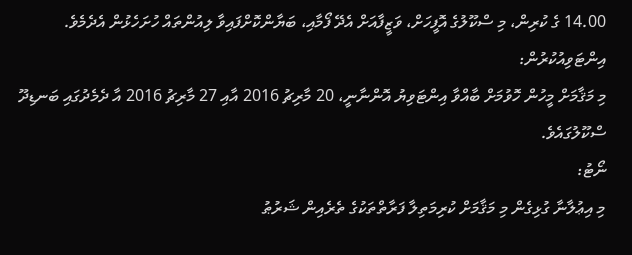14.00 ގެ ކުރިން، މި ސްކޫލުގެ އޮފީހަށް، ވަޒީފާއަށް އެދޭ ފޯމާއި، ބަޔާންކޮށްފައިވާ ލިއުންތައް ހުށަހެޅުން އެދެމެވެ.
އިންޓަވިއުކުރުން:
މި މަޤާމަށް މީހުން ހޮވުމަށް ބާއްވާ އިންޓަވިޔު އޮންނާނީ، 20 މާރިޗު 2016 އާއި 27 މާރިޗު 2016 އާ ދެމެދުގައި ބަނޑިދޫ ސްކޫލުގައެވެ.
ނޯޓު:
މި އިޢުލާނާ ގުޅިގެން މި މަޤާމަށް ކުރިމަތިލާ ފަރާތްތަކުގެ ތެރެއިން ޝަރުޠު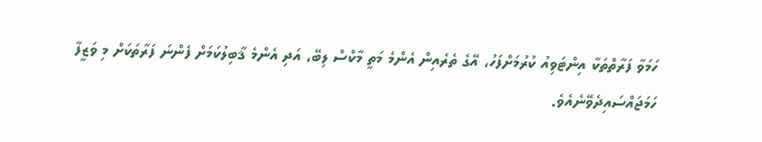ހަމަވާ ފަރާތްތަކާ އިންޓަވިއު ކުރުމަށްފަހު، އޭގެ ތެރެއިން އެންމެ މަތީ މާކްސް ލިބޭ، އަދި އެންމެ ޤާބިލުކަމަށް ފެންނަ ފަރާތަކަށް މި ވަޒީފާ ހަމަޖައްސައިދެވޭނެއެވެ.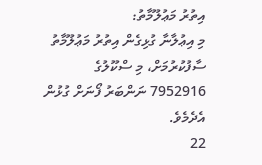އިތުރު މަޢުލޫމާތު:
މި އިޢުލާނާ ގުޅިގެން އިތުރު މަޢުލޫމާތު ސާފުކުރުމަށް، މި ސްކޫލުގެ 7952916 ނަންބަރު ފޯނަށް ގުޅުން އެދެމެވެ.
22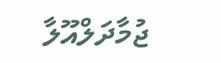ޖުމާދަލްއޫލާ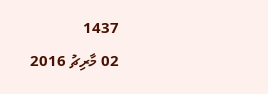1437
02 މާރިޗު 2016